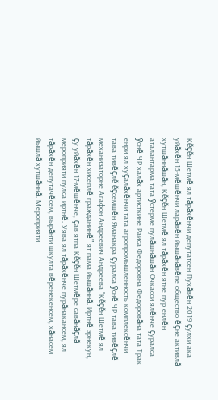Кĕçĕн Шетмĕ ял тăрăхĕнчи депутатсен Пухăвĕн 2019 çулхи ака уйăхĕн 15-мĕшĕнчи ларăвĕн йышăнăвĕпе общество ĕçне активлă хутшăннăшăн, Кĕçĕн Шетмĕ ял тăрăхĕн ятне пур енлĕн аталантарма тата ỹстерме пулăшнăшăн Очкасси ялĕнче çуралса ỹснĕ ЧР халăх артисткине Раиса Федоровна Федоровăна тата Трак енри ял хуçалăхĕнчи тата агропромышленность комплексĕнчи тава тивĕçлĕ ĕçсемшĕн Яманакра çуралса ỹснĕ ЧР тава тивĕçлĕ механизаторне Агафон Андреевич Андреева "Кĕçĕн Шетмĕ ял тăрăхĕн хисеплĕ гражданинĕ" ят пама йышăннă. Иртнĕ эрнекун, çу уйăхĕн 17-мĕшĕнче, çав ятпа Кĕçĕн Шетмĕре савăнăçлă мероприяти пулса иртнĕ. Уява ял тăрăхĕнче пурăнакансем, ял тăрăхĕн депутачĕсем, вырăнти шкулта вĕренекенсем, хăнасем йышлă хутшăннă. Мероприяти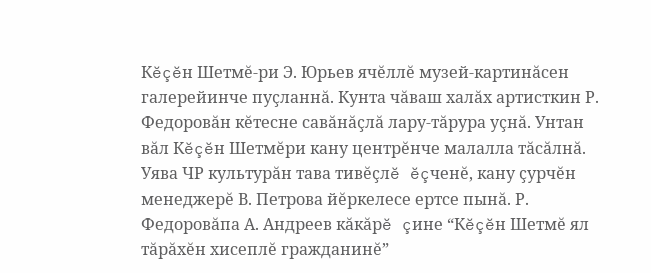Кĕçĕн Шетмĕ-ри Э. Юрьев ячĕллĕ музей-картинăсен галерейинче пуçланнă. Кунта чăваш халăх артисткин Р. Федоровăн кĕтесне савăнăçлă лару-тăрура уçнă. Унтан вăл Кĕçĕн Шетмĕри кану центрĕнче малалла тăсăлнă. Уява ЧР культурăн тава тивĕçлĕ ĕçченĕ, кану çурчĕн менеджерĕ В. Петрова йĕркелесе ертсе пынă. Р. Федоровăпа А. Андреев кăкăрĕ çине “Кĕçĕн Шетмĕ ял тăрăхĕн хисеплĕ гражданинĕ”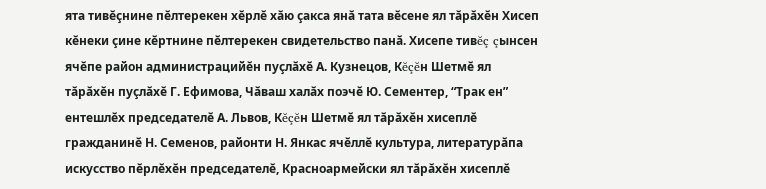ята тивĕçнине пĕлтерекен хĕрлĕ хăю çакса янă тата вĕсене ял тăрăхĕн Хисеп кĕнеки çине кĕртнине пĕлтерекен свидетельство панă. Хисепе тивĕç çынсен ячĕпе район администрацийĕн пуçлăхĕ А. Кузнецов, Кĕçĕн Шетмĕ ял тăрăхĕн пуçлăхĕ Г. Ефимова, Чăваш халăх поэчĕ Ю. Сементер, “Трак ен” ентешлĕх председателĕ А. Львов, Кĕçĕн Шетмĕ ял тăрăхĕн хисеплĕ гражданинĕ Н. Семенов, районти Н. Янкас ячĕллĕ культура, литературăпа искусство пĕрлĕхĕн председателĕ, Красноармейски ял тăрăхĕн хисеплĕ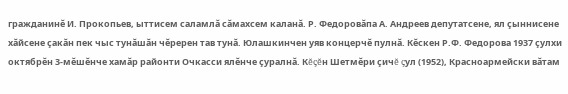гражданинĕ И. Прокопьев, ыттисем саламлă сăмахсем каланă. Р. Федоровăпа А. Андреев депутатсене, ял çыннисене хăйсене çакăн пек чыс тунăшăн чĕререн тав тунă. Юлашкинчен уяв концерчĕ пулнă. Кĕскен Р.Ф. Федорова 1937 çулхи октябрĕн 3-мĕшĕнче хамăр районти Очкасси ялĕнче çуралнă. Кĕçĕн Шетмĕри çичĕ çул (1952), Красноармейски вăтам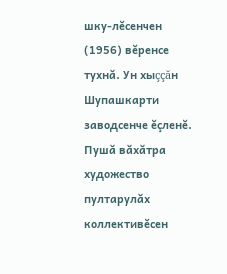шку-лĕсенчен (1956) вĕренсе тухнă. Ун хыççăн Шупашкарти заводсенче ĕçленĕ. Пушă вăхăтра художество пултарулăх коллективĕсен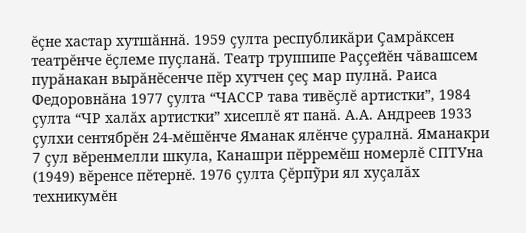ĕçне хастар хутшăннă. 1959 çулта республикăри Çамрăксен театрĕнче ĕçлеме пуçланă. Театр труппипе Раççейĕн чăвашсем пурăнакан вырăнĕсенче пĕр хутчен çеç мар пулнă. Раиса Федоровнăна 1977 çулта “ЧАССР тава тивĕçлĕ артистки”, 1984 çулта “ЧР халăх артистки” хисеплĕ ят панă. А.А. Андреев 1933 çулхи сентябрĕн 24-мĕшĕнче Яманак ялĕнче çуралнă. Яманакри 7 çул вĕренмелли шкула, Канашри пĕрремĕш номерлĕ СПТУна (1949) вĕренсе пĕтернĕ. 1976 çулта Çĕрпỹри ял хуçалăх техникумĕн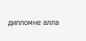дипломне алла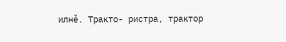илнĕ. Тракто- ристра, трактор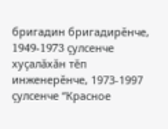бригадин бригадирĕнче, 1949-1973 çулсенче хуçалăхăн тĕп инженерĕнче, 1973-1997 çулсенче “Красное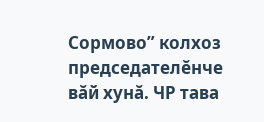Сормово” колхоз председателĕнче вăй хунă. ЧР тава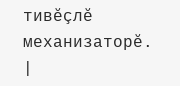тивĕçлĕ механизаторĕ. |